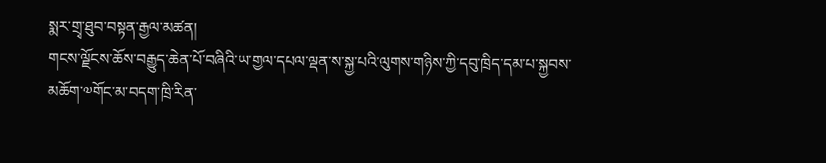སྨར་གྲྭ་ཐུབ་བསྟན་རྒྱལ་མཚན།
གངས་ལྗོངས་ཆོས་བརྒྱུད་ཆེན་པོ་བཞིའི་ཡ་གྱལ་དཔལ་ལྡན་ས་སྐྱ་པའི་ལུགས་གཉིས་ཀྱི་དབུ་ཁྲིད་དམ་པ་སྐྱབས་མཆོག་༧གོང་མ་བདག་ཁྲི་རིན་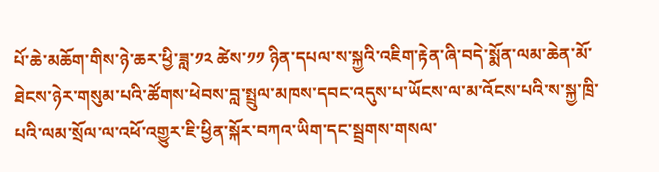པོ་ཆེ་མཆོག་གིས་ཉེ་ཆར་ཕྱི་ཟླ་༡༢ ཚེས་༡༡ ཉིན་དཔལ་ས་སྐྱའི་འཇིག་རྟེན་ཞི་བདེ་སྨོན་ལམ་ཆེན་མོ་ཐེངས་ཉེར་གསུམ་པའི་ཚོགས་ཕེབས་བླ་སྤྲུལ་མཁས་དབང་འདུས་པ་ཡོངས་ལ་མ་འོངས་པའི་ས་སྐྱ་ཁྲི་པའི་ལམ་སྲོལ་ལ་འཕོ་འགྱུར་ཇི་ཕྱིན་སྐོར་བཀའ་ཡིག་དང་སྦྲགས་གསལ་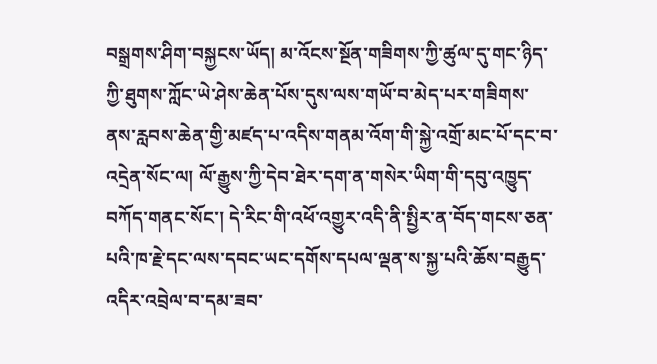བསྒྲགས་ཤིག་བསྐྱངས་ཡོད། མ་འོངས་སྔོན་གཟིགས་ཀྱི་ཚུལ་དུ་གང་ཉིད་ཀྱི་ཐུགས་ཀློང་ཡེ་ཤེས་ཆེན་པོས་དུས་ལས་གཡོ་བ་མེད་པར་གཟིགས་ནས་རླབས་ཆེན་གྱི་མཛད་པ་འདིས་གནམ་འོག་གི་སྐྱེ་འགྲོ་མང་པོ་དང་བ་འདྲེན་སོང་ལ། ལོ་རྒྱུས་ཀྱི་དེབ་ཐེར་དག་ན་གསེར་ཡིག་གི་དབུ་འཁྱུད་བཀོད་གནང་སོང་། དེ་རིང་གི་འཕོ་འགྱུར་འདི་ནི་སྤྱིར་ན་བོད་གངས་ཅན་པའི་ཁ་རྗེ་དང་ལས་དབང་ཡང་དགོས་དཔལ་ལྡན་ས་སྐྱ་པའི་ཆོས་བརྒྱུད་འདིར་འབྲེལ་བ་དམ་ཟབ་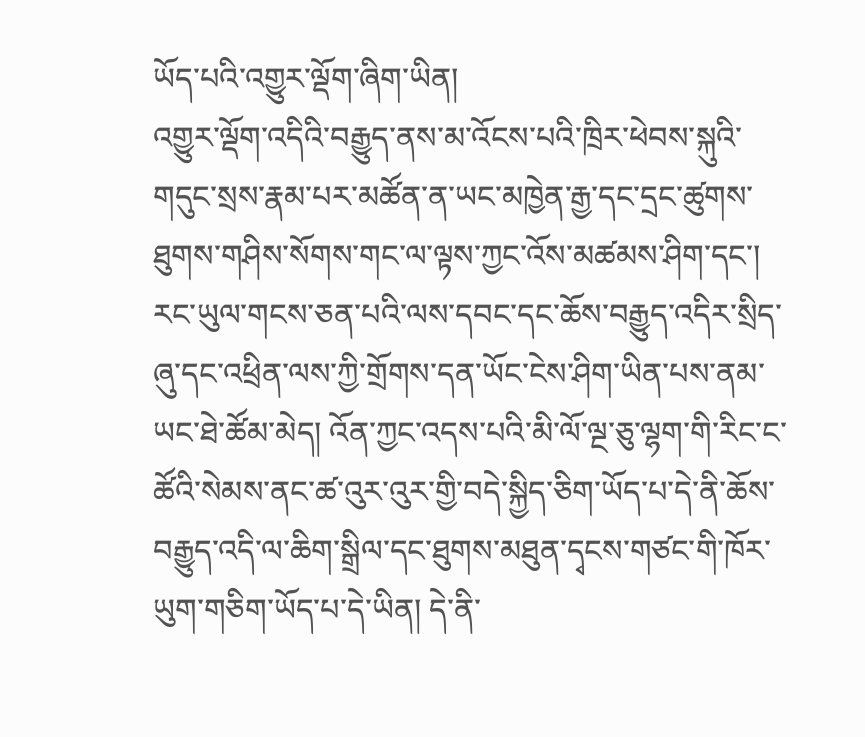ཡོད་པའི་འགྱུར་ལྡོག་ཞིག་ཡིན།
འགྱུར་ལྡོག་འདིའི་བརྒྱུད་ནས་མ་འོངས་པའི་ཁྲིར་ཕེབས་སྐུའི་གདུང་སྲས་རྣམ་པར་མཚོན་ན་ཡང་མཁྱེན་རྒྱ་དང་དྲང་ཚུགས་ཐུགས་གཤིས་སོགས་གང་ལ་ལྟས་ཀྱང་འོས་མཚམས་ཤིག་དང་། རང་ཡུལ་གངས་ཅན་པའི་ལས་དབང་དང་ཆོས་བརྒྱུད་འདིར་སྲིད་ཞུ་དང་འཕྲིན་ལས་ཀྱི་གྲོགས་དན་ཡོང་ངེས་ཤིག་ཡིན་པས་ནམ་ཡང་ཐེ་ཚོམ་མེད། འོན་ཀྱང་འདས་པའི་མི་ལོ་ལྔ་ཅུ་ལྷག་གི་རིང་ང་ཚོའི་སེམས་ནང་ཚ་འུར་འུར་གྱི་བདེ་སྐྱིད་ཅིག་ཡོད་པ་དེ་ནི་ཆོས་བརྒྱུད་འདི་ལ་ཆིག་སྒྲིལ་དང་ཐུགས་མཐུན་དྭངས་གཙང་གི་ཁོར་ཡུག་གཅིག་ཡོད་པ་དེ་ཡིན། དེ་ནི་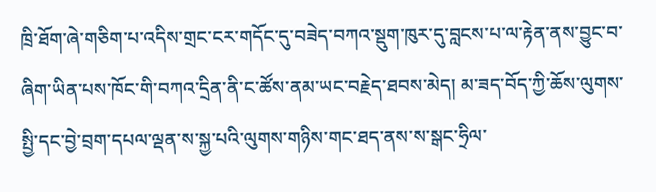ཁྲི་ཐོག་ཞེ་གཅིག་པ་འདིས་གྲང་ངར་གདོང་དུ་བཟེད་བཀའ་སྡུག་ཁུར་དུ་བླངས་པ་ལ་རྟེན་ནས་བྱུང་བ་ཞིག་ཡིན་པས་ཁོང་གི་བཀའ་དྲིན་ནི་ང་ཚོས་ནམ་ཡང་བརྗེད་ཐབས་མེད། མ་ཟད་བོད་ཀྱི་ཆོས་ལུགས་སྤྱི་དང་བྱེ་བྲག་དཔལ་ལྡན་ས་སྐྱ་པའི་ལུགས་གཉིས་གང་ཐད་ནས་ས་སྒང་ཧྲིལ་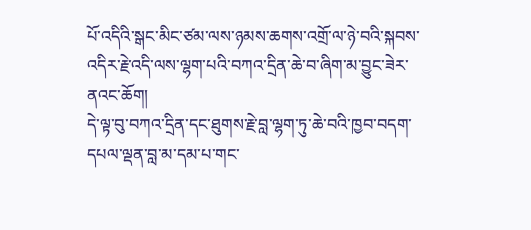པོ་འདིའི་སྒང་མིང་ཙམ་ལས་ཉམས་ཆགས་འགྲོ་ལ་ཉེ་བའི་སྐབས་འདིར་རྗེ་འདི་ལས་ལྷག་པའི་བཀའ་དྲིན་ཆེ་བ་ཞིག་མ་བྱུང་ཟེར་ནའང་ཆོག།
དེ་ལྟ་བུ་བཀའ་དྲིན་དང་ཐུགས་རྗེ་བླ་ལྷག་ཏུ་ཆེ་བའི་ཁྱབ་བདག་དཔལ་ལྡན་བླ་མ་དམ་པ་གང་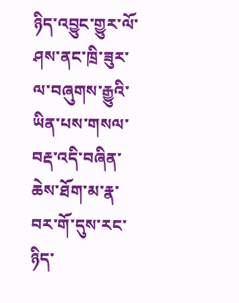ཉིད་འབྱུང་གྱུར་ལོ་ཤས་ནང་ཁྲི་ཟུར་ལ་བཞུགས་རྒྱུའི་ཡིན་པས་གསལ་བརྡ་འདི་བཞིན་ཆེས་ཐོག་མ་རྣ་བར་གོ་དུས་རང་ཉིད་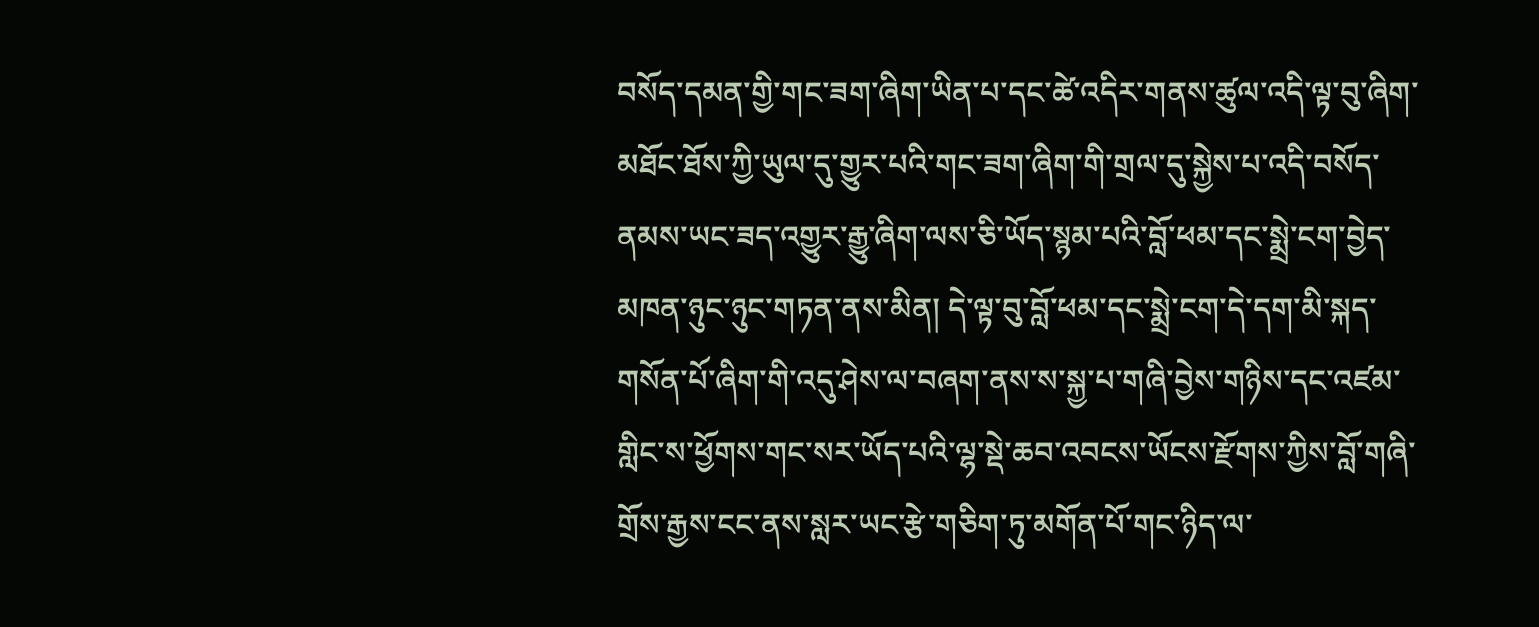བསོད་དམན་གྱི་གང་ཟག་ཞིག་ཡིན་པ་དང་ཚེ་འདིར་གནས་ཚུལ་འདི་ལྟ་བུ་ཞིག་མཐོང་ཐོས་ཀྱི་ཡུལ་དུ་གྱུར་པའི་གང་ཟག་ཞིག་གི་གྲལ་དུ་སྐྱེས་པ་འདི་བསོད་ནམས་ཡང་ཟད་འགྱུར་རྒྱུ་ཞིག་ལས་ཅི་ཡོད་སྙམ་པའི་བློ་ཕམ་དང་སྨྲེ་ངག་བྱེད་མཁན་ཉུང་ཉུང་གཏན་ནས་མིན། དེ་ལྟ་བུ་བློ་ཕམ་དང་སྨྲེ་ངག་དེ་དག་མི་སྐད་གསོན་པོ་ཞིག་གི་འདུ་ཤེས་ལ་བཞག་ནས་ས་སྐྱ་པ་གཞི་བྱེས་གཉིས་དང་འཛམ་གླིང་ས་ཕྱོགས་གང་སར་ཡོད་པའི་ལྷ་སྡེ་ཆབ་འབངས་ཡོངས་རྫོགས་ཀྱིས་བློ་གཞི་གྲོས་རྒྱས་ངང་ནས་སླར་ཡང་རྩེ་གཅིག་ཏུ་མགོན་པོ་གང་ཉིད་ལ་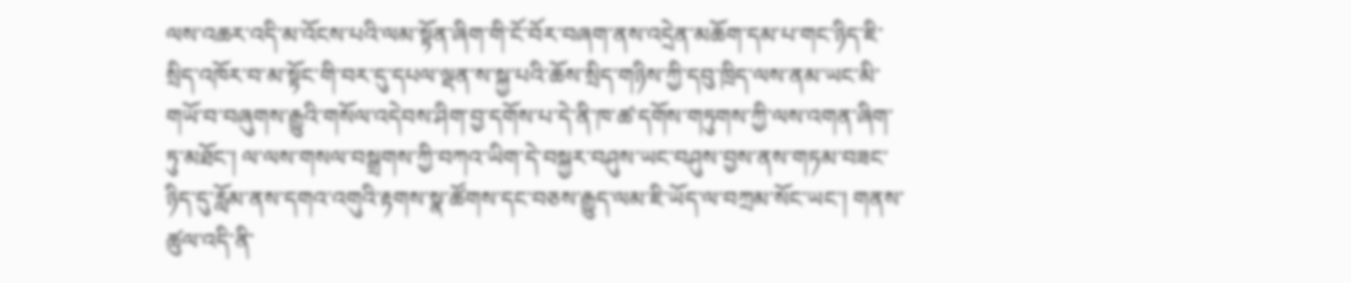ལས་འཆར་འདི་མ་འོངས་པའི་ལམ་སྟོན་ཞིག་གི་ངོ་བོར་བཞག་ནས་འདྲེན་མཆོག་དམ་པ་གང་ཉིད་ཇི་སྲིད་འཁོར་བ་མ་སྟོང་གི་བར་དུ་དཔལ་ལྡན་ས་སྐྱ་པའི་ཆོས་སྲིད་གཉིས་ཀྱི་དབུ་ཁྲིད་ལས་ནམ་ཡང་མི་གཡོ་བ་བཞུགས་རྒྱུའི་གསོལ་འདེབས་ཤིག་བྱ་དགོས་པ་དེ་ནི་ཁ་ཚ་དགོས་གཏུགས་ཀྱི་ལས་འགན་ཞིག་ཏུ་མཐོང་། ལ་ལས་གསལ་བསྒྲགས་ཀྱི་བཀའ་ཡིག་དེ་བསྐྱར་བཤུས་ཡང་བཤུས་བྱས་ནས་གཏམ་བཟང་ཉིད་དུ་རློམ་ནས་དགའ་འགུའི་རྟགས་སྣ་ཚོགས་དང་བཅས་རྒྱུད་ལམ་ཇི་ཡོད་ལ་བཀྲམ་སོང་ཡང་། གནས་ཚུལ་འདི་ནི་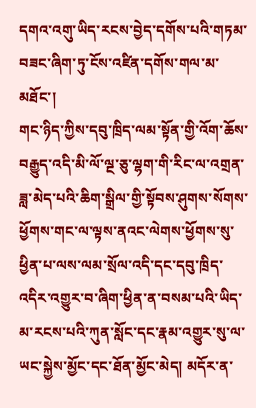དགའ་འགུ་ཡིད་རངས་བྱེད་དགོས་པའི་གཏམ་བཟང་ཞིག་ཏུ་ངོས་འཛིན་དགོས་གལ་མ་མཐོང་།
གང་ཉིད་ཀྱིས་དབུ་ཁྲིད་ལམ་སྟོན་གྱི་འོག་ཆོས་བརྒྱུད་འདི་མི་ལོ་ལྔ་ཅུ་ལྷག་གི་རིང་ལ་འགྲན་ཟླ་མེད་པའི་ཆིག་སྒྲིལ་གྱི་སྟོབས་ཤུགས་སོགས་ཕྱོགས་གང་ལ་ལྟས་ནའང་ལེགས་ཕྱོགས་སུ་ཕྱིན་པ་ལས་ལམ་སྲོལ་འདི་དང་དབུ་ཁྲིད་འདིར་འགྱུར་བ་ཞིག་ཕྱིན་ན་བསམ་པའི་ཡིད་མ་རངས་པའི་ཀུན་སློང་དང་རྣམ་འགྱུར་སུ་ལ་ཡང་སྐྱེས་མྱོང་དང་ཐོན་མྱོང་མེད། མདོར་ན་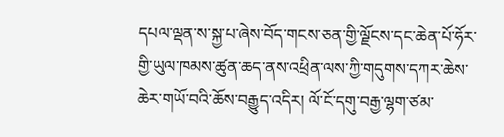དཔལ་ལྡན་ས་སྐྱ་པ་ཞེས་བོད་གངས་ཅན་གྱི་ལྗོངས་དང་ཆེན་པོ་ཧོར་གྱི་ཡུལ་ཁམས་ཚུན་ཆད་ནས་འཕྲིན་ལས་ཀྱི་གདུགས་དཀར་ཆེས་ཆེར་གཡོ་བའི་ཆོས་བརྒྱུད་འདིར། ལོ་ངོ་དགུ་བརྒྱ་ལྷག་ཙམ་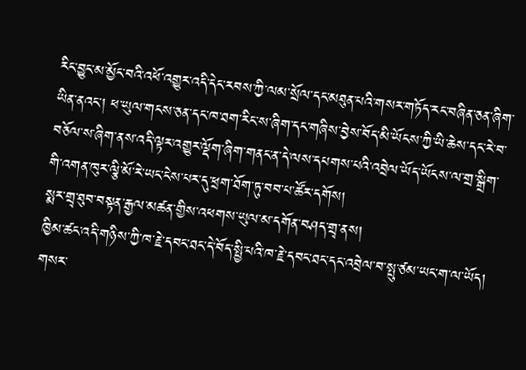རིང་བྱུང་མ་མྱོང་བའི་འཕོ་འགྱུར་འདི་དེང་རབས་ཀྱི་ལམ་སྲོལ་དང་མཐུན་པའི་གསར་གཏོད་རང་བཞིན་ཅན་ཞིག་ཡིན་ནའང་། ཕ་ཡུལ་གངས་ཅན་དང་ཁ་ཐག་རིང་ས་ཞིག་དང་གཞིས་བྱེས་བོད་མི་ཡོངས་ཀྱི་ཡི་ཆེས་དང་རེ་བ་བཅོལ་ས་ཞིག་ནས་འདི་ལྟར་འགྱུར་ལྡོག་ཞིག་གནང་ན་དེ་ལས་དཔགས་པའི་འབྲེལ་ཡོད་ཡོངས་ལ་གྲ་སྒྲིག་གི་འགན་ཁུར་ལྕི་མོ་རེ་ཡང་ངེས་པར་དུ་ཕྲག་ཐོག་ཏུ་བབ་པ་ཚོར་དགོས།
སྨར་གྲྭ་ཐུབ་བསྟན་རྒྱལ་མཚན་གྱིས་འཕགས་ཡུལ་མ་དགོན་བཤད་གྲྭ་ནས།
ཁྱིམ་ཚང་འདི་གཉིས་ཀྱི་ཁ་རྗེ་དབང་ཐང་དེ་བོད་སྤྱི་པའི་ཁ་རྗེ་དབང་ཐང་དང་འབྲེལ་བ་སྤུ་ཙམ་ཡང་ག་ལ་ཡོད། གསར་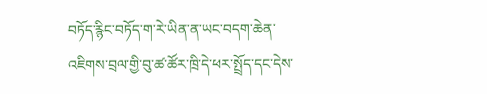བཏོད་རྙིང་བཏོད་ག་རེ་ཡིན་ན་ཡང་བདག་ཆེན་འཇིགས་བྲལ་གྱི་བུ་ཚ་ཚོར་ཁྲི་དེ་ཕར་སྤྲོད་དང་དེས་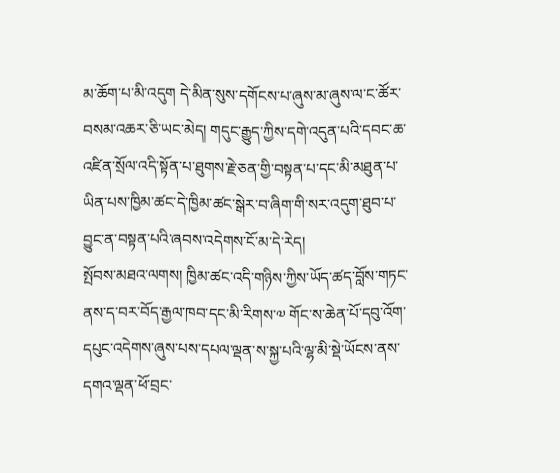མ་ཆོག་པ་མི་འདུག དེ་མིན་སུས་དགོངས་པ་ཞུས་མ་ཞུས་ལ་ང་ཚོར་བསམ་འཆར་ཅི་ཡང་མེད། གདུང་རྒྱུད་ཀྱིས་དགེ་འདུན་པའི་དབང་ཆ་འཛིན་སྲོལ་འདི་སྟོན་པ་ཐུགས་རྗེ་ཅན་གྱི་བསྟན་པ་དང་མི་མཐུན་པ་ཡིན་པས་ཁྱིམ་ཚང་དེ་ཁྱིམ་ཚང་སྒེར་བ་ཞིག་གི་སར་འདུག་ཐུབ་པ་བྱུང་ན་བསྟན་པའི་ཞབས་འདེགས་ངོ་མ་དེ་རེད།
སྤོབས་མཐའ་ལགས། ཁྱིམ་ཚང་འདི་གཉིས་ཀྱིས་ཡོད་ཚད་བློས་གཏང་ནས་ད་བར་བོད་རྒྱལ་ཁབ་དང་མི་རིགས་༧ གོང་ས་ཆེན་པོ་དབུ་འོག་དཔུང་འདེགས་ཞུས་པས་དཔལ་ལྡན་ས་སྐྱ་པའི་ལྷ་མི་སྡེ་ཡོངས་ནས་དགའ་ལྡན་ཕོ་བྲང་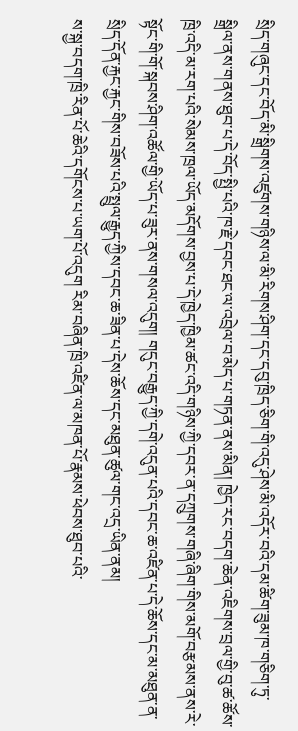སྲིད་གཞུང་དང་བོད་མི་སྒྲིགས་འཛུགས་གཉིས་ལ་མི་རིགས་ཤིག་དང་དབུ་ཁྲིད་ཅིག་གི་འདུ་ཤེས་མི་འདོར་བའི་དམ་ཚིག་ཟུམ་ཁ་གཅིག་ཏུ་སྒྲིལ་ནས་གནས་ཐུབ་པ་དེ་བོད་སྤྱི་པའི་ཁ་རྗེ་དབང་ཐང་ལ་འབྲེལ་བ་མེད་པ་གཏན་ནས་མིན། ཁྱེད་རང་བདག་ཆེན་འཇིགས་བྲལ་གྱི་བུ་ཚ་ཚོས་ཁྲི་འདི་མ་རག་པའི་སེམས་ཁྲལ་ཡོད་མདོགས་བྱས་པ་དེ་ཁྱེད་ཁྱིམ་ཚང་འདི་གཉིས་ཀྱི་དབར་ན་དཀྲུགས་གཞི་ཞིག་གིས་མགོ་བརྩམས་ནས་རེ་སྟོང་གི་གོ་སྐབས་ཤིག་འཚོལ་གྱི་ཡོད་པ་ཟུར་ནས་གསལ་འདུག། གདུང་བརྒྱུད་ཀྱི་དགེ་འདུན་པའི་དབང་ཆ་འཛིན་པ་དེ་ཆོས་དང་མ་མཐུན་ན་སྲིད་དོན་རྐྱང་རྐྱང་གིས་བཟོས་པའི་སྤྲུལ་རྒྱུད་ཀྱིས་དབང་ཆ་ཟིན་པ་དེས་ཆོས་དང་མཐུན་ཚུལ་གང་འདྲ་ཡིན་ནམ།
ས་སྐྱ་བདག་ཁྲི་རིན་པོ་ཆེའི་དགོངས་པ་ཡག་པོ་འདུག རིམ་བཞིན་ཁྲི་འཛིན་ལ་མཁན་པོ་རྣམས་ཕེབས་ཐུབ་པའི་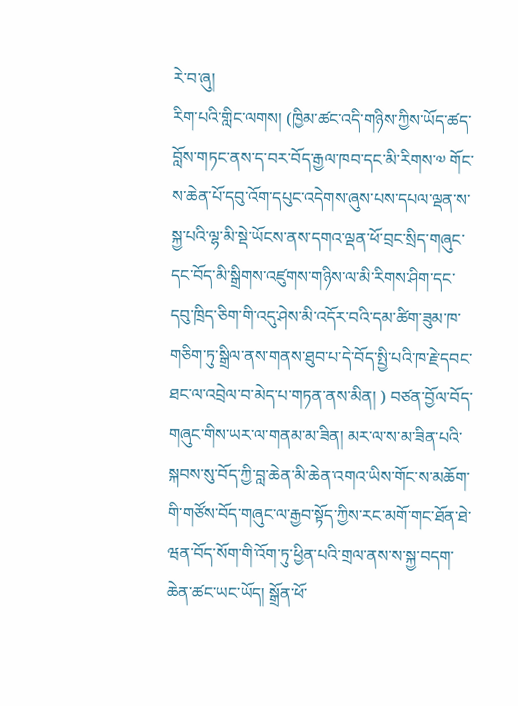རེ་བ་ཞུ།
རིག་པའི་གླིང་ལགས། (ཁྱིམ་ཚང་འདི་གཉིས་ཀྱིས་ཡོད་ཚད་བློས་གཏང་ནས་ད་བར་བོད་རྒྱལ་ཁབ་དང་མི་རིགས་༧ གོང་ས་ཆེན་པོ་དབུ་འོག་དཔུང་འདེགས་ཞུས་པས་དཔལ་ལྡན་ས་སྐྱ་པའི་ལྷ་མི་སྡེ་ཡོངས་ནས་དགའ་ལྡན་ཕོ་བྲང་སྲིད་གཞུང་དང་བོད་མི་སྒྲིགས་འཛུགས་གཉིས་ལ་མི་རིགས་ཤིག་དང་དབུ་ཁྲིད་ཅིག་གི་འདུ་ཤེས་མི་འདོར་བའི་དམ་ཚིག་ཟུམ་ཁ་གཅིག་ཏུ་སྒྲིལ་ནས་གནས་ཐུབ་པ་དེ་བོད་སྤྱི་པའི་ཁ་རྗེ་དབང་ཐང་ལ་འབྲེལ་བ་མེད་པ་གཏན་ནས་མིན། ) བཙན་བྱོལ་བོད་གཞུང་གིས་ཡར་ལ་གནམ་མ་ཟིན། མར་ལ་ས་མ་ཟིན་པའི་སྐབས་སུ་བོད་ཀྱི་བླ་ཆེན་མི་ཆེན་འགའ་ཡིས་གོང་ས་མཆོག་གི་གཙོས་བོད་གཞུང་ལ་རྒྱབ་སྟོད་ཀྱིས་རང་མགོ་གང་ཐོན་ཐེ་ཝན་བོད་སོག་གི་འོག་ཏུ་ཕྱིན་པའི་གྲལ་ནས་ས་སྐྱ་བདག་ཆེན་ཚང་ཡང་ཡོད། སྒྲོན་ཕོ་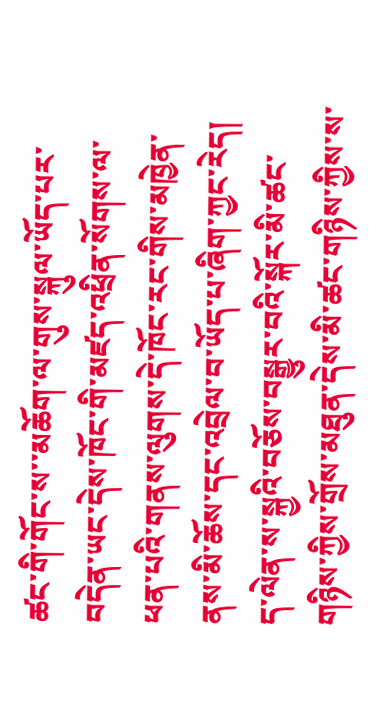ཚང་གི་གོང་ས་་མཆོག་ལ་གུས་སྐུལ་ཡོད་པར་བདེན་ཡང་དེས་ཁོང་གི་མཛད་འཕྲིན་སོགས་ལ་ཕན་པའི་གནས་ལུགས་དེ་ཁོང་རང་གིས་མཁྱེན་ནས་མི་ཆོས་དང་འབྲེལ་བ་ཡོད་པ་ཞིག་ཀྱང་རེད། ད་ལེན་ས་སྐྱའི་བཅོས་བསྒྱུར་བའི་སྐོར་མི་ཚང་གཉིས་ཀྱིས་གྲོས་མཐུན་དེས་མི་ཚང་གཉིས་ཀྱིས་ས་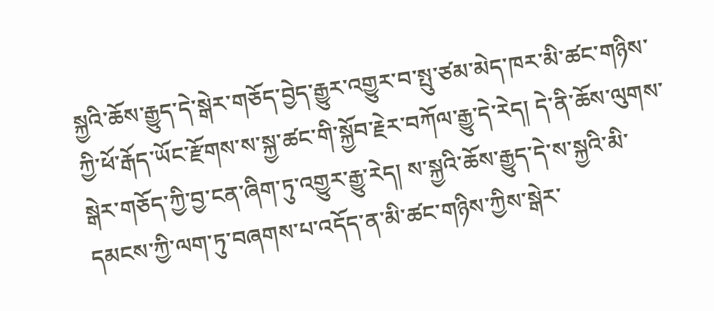སྐྱའི་ཆོས་རྒྱུད་དེ་སྒེར་གཅོད་བྱེད་རྒྱུར་འགྱུར་བ་སྤུ་ཙམ་མེད་ཁར་མི་ཚང་གཉིས་ཀྱི་ཕོ་རྒོད་ཡོང་རྫོགས་ས་སྐྱ་ཚང་གི་སྐྱོབ་རྗེར་བཀོལ་རྒྱུ་དེ་རེད། དེ་ནི་ཆོས་ལུགས་སྒེར་གཅོད་ཀྱི་བྱ་ངན་ཞིག་ཏུ་འགྱུར་རྒྱུ་རེད། ས་སྐྱའི་ཆོས་རྒྱུད་དེ་ས་སྐྱའི་མི་དམངས་ཀྱི་ལག་ཏུ་བཞགས་པ་འདོད་ན་མི་ཚང་གཉིས་ཀྱིས་སྒེར་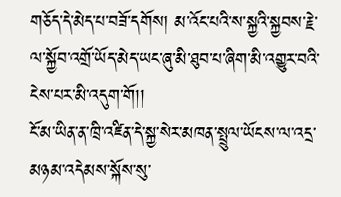གཅོད་དེ་མེད་པ་བཟོ་དགོས། མ་འོང་པའི་ས་སྐྱའི་སྐྱབས་རྗེ་ལ་སྐྱོབ་འགྲོ་ཡོད་མེད་ཡང་ཞུ་མི་ཐུབ་པ་ཞིག་མི་འགྱུར་བའི་ངེས་པར་མི་འདུག་གོ།།
ངོ་མ་ཡིན་ན་ཁྲི་འཛིན་དེ་སྐྱ་སེར་མཁན་སྤྲུལ་ཡོངས་ལ་འདྲ་མཉམ་འདེམས་སྐོས་སུ་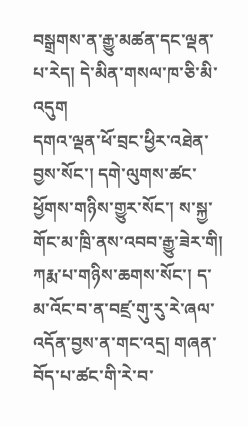བསྒྲགས་ན་རྒྱུ་མཚན་དང་ལྡན་པ་རེད། དེ་མིན་གསལ་ཁ་ཅི་མི་འདུག
དགའ་ལྡན་ཕོ་བྲང་ཕྱིར་འཐེན་བྱས་སོང་། དགེ་ལུགས་ཚང་ཕྱོགས་གཉིས་གྱུར་སོང་། ས་སྐྱ་གོང་མ་ཁྲི་ནས་འབབ་རྒྱུ་ཟེར་གི། ཀརྨ་པ་གཉིས་ཆགས་སོང་། ད་མ་འོང་བ་ན་བཛྲ་གུ་རུ་རེ་ཞལ་འདོན་བྱས་ན་གང་འདྲ། གཞན་བོད་པ་ཚང་གི་རེ་བ་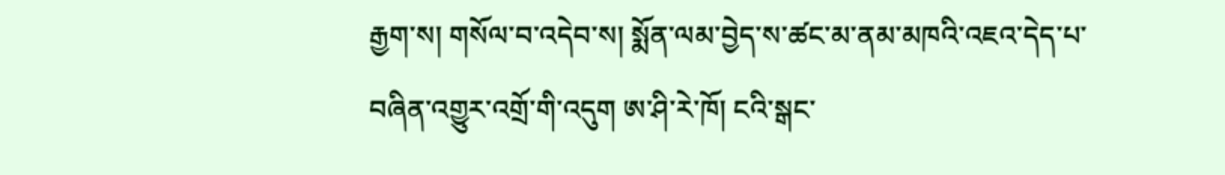རྒྱག་ས། གསོལ་བ་འདེབ་ས། སྨོན་ལམ་བྱེད་ས་ཚང་མ་ནམ་མཁའི་འཇའ་དེད་པ་བཞིན་འགྱུར་འགྲོ་གི་འདུག ཨ་ཤི་རེ་ཁོ། ངའི་སྒང་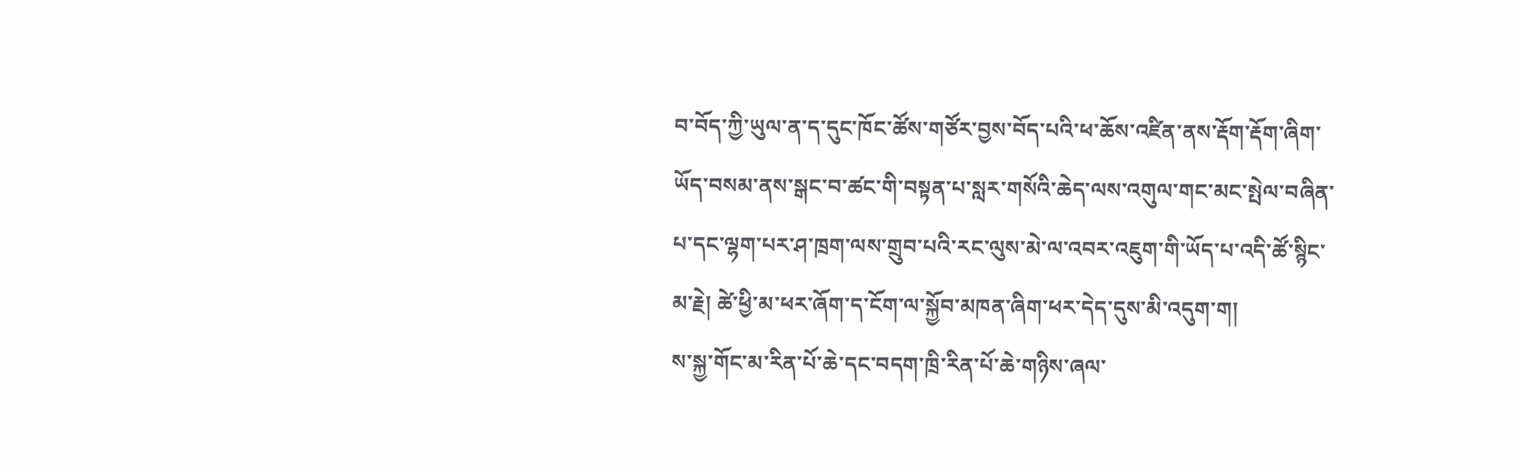བ་བོད་ཀྱི་ཡུལ་ན་ད་དུང་ཁོང་ཚོས་གཙོར་བྱས་བོད་པའི་ཕ་ཆོས་འཛིན་ནས་རྡོག་རྡོག་ཞིག་ཡོད་བསམ་ནས་སྒང་བ་ཚང་གི་བསྟན་པ་སླར་གསོའི་ཆེད་ལས་འགུལ་གང་མང་སྤེལ་བཞིན་པ་དང་ལྷག་པར་ཤ་ཁྲག་ལས་གྲུབ་པའི་རང་ལུས་མེ་ལ་འབར་འཇུག་གི་ཡོད་པ་འདི་ཚོ་སྙིང་མ་རྗེ། ཚེ་ཕྱི་མ་ཕར་ཞོག་ད་ངོག་ལ་སྐྱོབ་མཁན་ཞིག་ཕར་དེད་དུས་མི་འདུག་ག།
ས་སྐྱ་གོང་མ་རིན་པོ་ཆེ་དང་བདག་ཁྲི་རིན་པོ་ཆེ་གཉིས་ཞལ་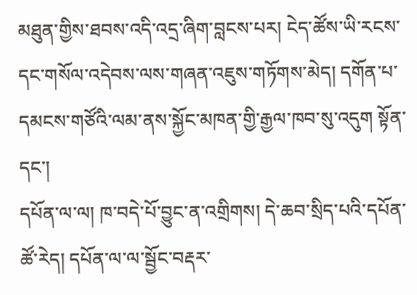མཐུན་གྱིས་ཐབས་འདི་འདྲ་ཞིག་བླངས་པར། ངེད་ཚོས་ཡི་རངས་དང་གསོལ་འདེབས་ལས་གཞན་འཇུས་གཏོགས་མེད། དགོན་པ་དམངས་གཙོའི་ལམ་ནས་སྐྱོང་མཁན་གྱི་རྒྱལ་ཁབ་སུ་འདུག སྟོན་དང་།
དཔོན་ལ་ལ། ཁ་བདེ་པོ་བྱུང་ན་འགྲིགས། དེ་ཆབ་སྲིད་པའི་དཔོན་ཚོ་རེད། དཔོན་ལ་ལ་སྦྱོང་བརྡར་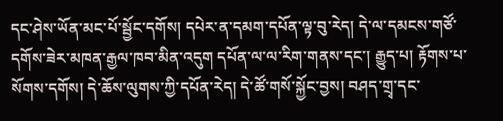དང་ཤེས་ཡོན་མང་པོ་སྦྱོང་དགོས། དཔེར་ན་དམག་དཔོན་ལྟ་བུ་རེད། དེ་ལ་དམངས་གཙོ་དགོས་ཟེར་མཁན་རྒྱལ་ཁབ་མིན་འདུག དཔོན་ལ་ལ་རིག་གནས་དང་། རྒྱུད་པ། རྟོགས་པ་སོགས་དགོས། དེ་ཆོས་ལུགས་ཀྱི་དཔོན་རེད། དེ་ཚོ་གསོ་སྐྱོང་བྱས། བཤད་གྲྭ་དང་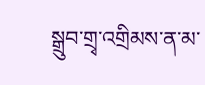སྒྲུབ་གྲྭ་འགྲིམས་ན་མ་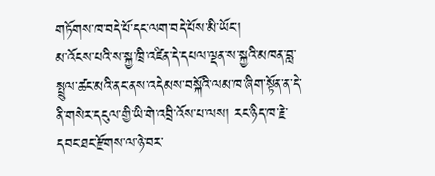གཏོགས་ཁ་བདེ་པོ་དང་ལག་བདེ་པོས་མི་ཡོང་།
མ་འོངས་པའི་ས་སྐྱ་ཁྲི་འཛིན་དེ་དཔལ་ལྡན་ས་སྐྱའི་མཁན་བླ་སྤྲུལ་ཚང་མའི་ནང་ནས་འདེམས་བསྐོའི་ལམ་ཁ་ཞིག་སྟོན་ན་དེ་ནི་གསེར་དངུལ་གྱི་ཡི་གེ་འབྲི་འོས་པ་ལས། རང་ཉིད་ཁ་རྗེ་དབང་ཐང་རྫོགས་ལ་ཉེ་བར་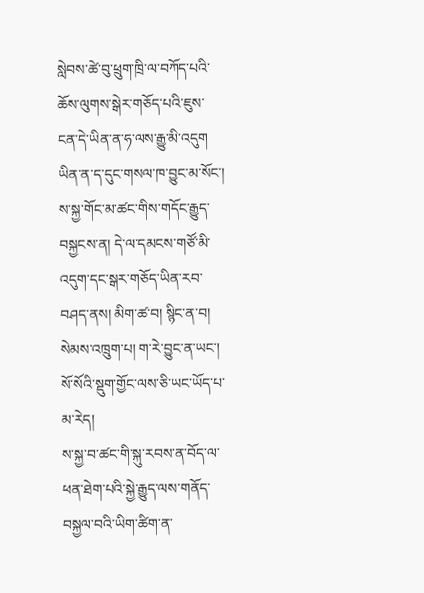སླེབས་ཚེ་བུ་ཕྲུག་ཁྲི་ལ་བཀོད་པའི་ཆོས་ལུགས་སྒེར་གཅོད་པའི་ཇུས་ངན་དེ་ཡིན་ན་ཧ་ལས་རྒྱུ་མི་འདུག ཡིན་ན་ད་དུང་གསལ་ཁ་བྱུང་མ་སོང་།
ས་སྐྱ་གོང་མ་ཚང་གིས་གདོང་རྒྱུད་བསྐྱངས་ན། དེ་ལ་དམངས་གཙོ་མི་འདུག་དང་སྒར་གཅོད་ཡིན་རབ་བཤད་ནས། མིག་ཚ་བ། སྙིང་ན་བ། སེམས་འཁྲུག་པ། ག་རེ་བྱུང་ན་ཡང་། སོ་སོའི་སྡུག་གྱོང་ལས་ཅི་ཡང་ཡོད་པ་མ་རེད།
ས་སྐྱ་བ་ཚང་གི་སྐུ་རབས་ན་བོད་ལ་ཕན་ཐེག་པའི་སྐྱེ་རྒྱུད་ལས་གནོད་བསྐྱལ་བའི་ཡིག་ཚིག་ན་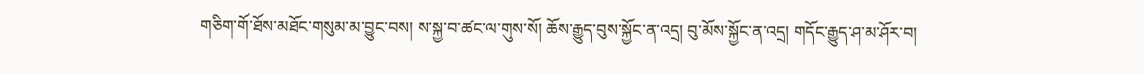གཅིག་གོ་ཐོས་མཐོང་གསུམ་མ་བྱུང་བས། ས་སྐྱ་བ་ཚང་ལ་གུས་སོ། ཆོས་རྒྱུད་བུས་སྐྱོང་ན་འདྲ། བུ་མོས་སྐྱོང་ན་འདྲ། གདོང་རྒྱུད་ཤ་མ་ཤོར་བ།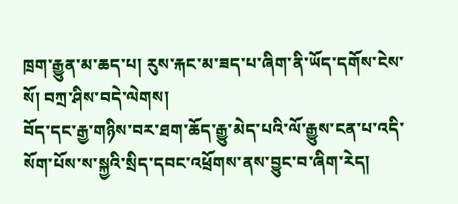ཁྲག་རྒྱུན་མ་ཆད་པ། རུས་རྐང་མ་ཟད་པ་ཞིག་ནི་ཡོད་དགོས་ངེས་སོ། བཀྲ་ཤིས་བདེ་ལེགས།
བོད་དང་རྒྱ་གཉིས་བར་ཐག་ཆོད་རྒྱུ་མེད་པའི་ལོ་རྒྱུས་ངན་པ་འདི་སོག་པོས་ས་སྐྱའི་སྲིད་དབང་འཕྲོགས་ནས་བྱུང་བ་ཞིག་རེད།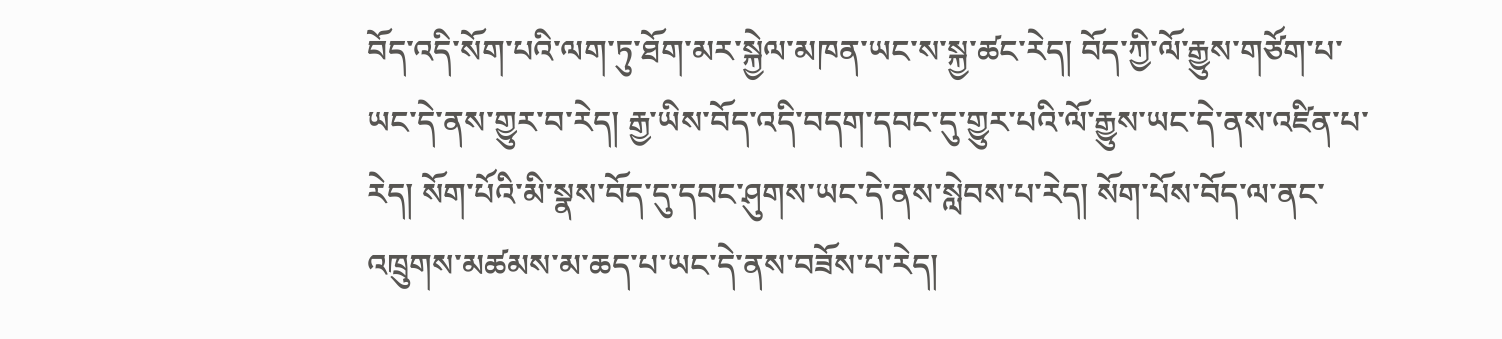བོད་འདི་སོག་པའི་ལག་ཏུ་ཐོག་མར་སྐྱེལ་མཁན་ཡང་ས་སྐྱ་ཚང་རེད། བོད་ཀྱི་ལོ་རྒྱུས་གཙོག་པ་ཡང་དེ་ནས་གྱུར་བ་རེད། རྒྱ་ཡིས་བོད་འདི་བདག་དབང་དུ་གྱུར་པའི་ལོ་རྒྱུས་ཡང་དེ་ནས་འཛིན་པ་རེད། སོག་པོའི་མི་སྣས་བོད་དུ་དབང་ཤུགས་ཡང་དེ་ནས་སླེབས་པ་རེད། སོག་པོས་བོད་ལ་ནང་འཁྲུགས་མཚམས་མ་ཆད་པ་ཡང་དེ་ནས་བཟོས་པ་རེད།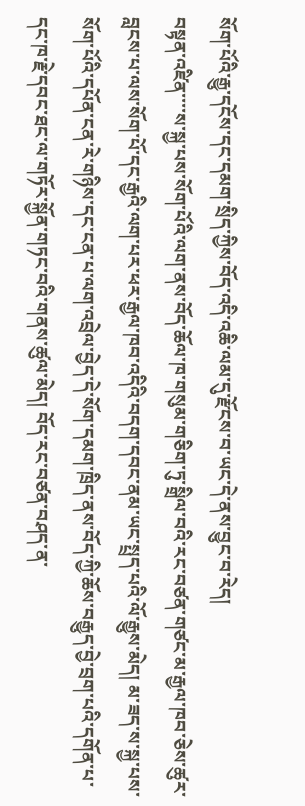སོག་པོའི་རྒྱུ་དངོས་དང་དམག་སྲིད་ཀྱིས་བོད་འདི་འཆི་ལམ་དུ་རྫོངས་བ་ཡང་དེ་ནས་བྱུང་བ་རེད།
བསྟན་འཛིན་་་་ས་སྐྱ་པས་སོག་པོའི་ལག་ནས་བོད་ཆོལ་ཁ་གསུམ་གཅིག་ཏུ་སྒྲིལ་བའི་རང་བཙན་གཙང་མ་རྒྱལ་ཁབ་ཅེས་ཚུར་བླངས་པ་ལས་སོག་པོ་དང་རྒྱའི་ལག་པར་ཕར་རྒྱལ་ཁབ་འདིའི་བདག་དབང་ནམ་ཡང་སྤྲད་པའི་ལོ་རྒྱུས་མེད། མ་ཟད་ས་སྐྱ་པས་སོག་པོའི་དཔོན་ངན་རེ་གཉིས་དང་ངན་པ་ལག་འབྲེལ་བྱེད་དེ་སོག་དམག་ཁྲིད་ནས་བོད་ཀྱི་ཆོས་བརྒྱུད་བྱེ་བྲག་པའི་དགོན་པ་དང་ཁ་རྗེ་དབང་ཐང་ལ་གཏོར་སྐྱོན་གཏང་བའི་གནས་ཚུལ་མེད། བོད་རང་བཙན་བཤད་ན་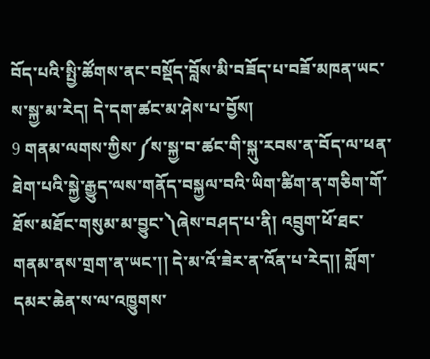བོད་པའི་སྤྱི་ཚོགས་ནང་བསྡོད་བློས་མི་བཟོད་པ་བཟོ་མཁན་ཡང་ས་སྐྱ་མ་རེད། དེ་དག་ཚང་མ་ཤེས་པ་བྱོས།
9 གནམ་ལགས་ཀྱིས་༼ས་སྐྱ་བ་ཚང་གི་སྐུ་རབས་ན་བོད་ལ་ཕན་ཐེག་པའི་སྐྱེ་རྒྱུད་ལས་གནོད་བསྐྱལ་བའི་ཡིག་ཚིག་ན་གཅིག་གོ་ཐོས་མཐོང་གསུམ་མ་བྱུང་༽ཞེས་བཤད་པ་ནི། འབྲུག་ཕོ་ཐང་གནམ་ནས་གྲག་ན་ཡང་།། དེ་མ་འོ་ཟེར་ན་འོན་པ་རེད།། གློག་དམར་ཆེན་ས་ལ་འཁྱུགས་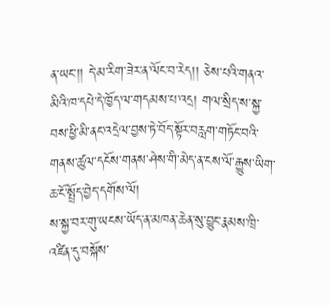ན་ཡང་།། དེ་མ་རིག་ཟེར་ན་ལོང་བ་རེད།། ཅེས་པའི་གནའ་མིའི་ཁ་དཔེ་དེ་ཁྱོད་ལ་གདམས་པ་འདྲ། གལ་སྲིད་ས་སྐྱ་བས་ཕྱི་མི་ནང་འདྲེལ་བྱས་ཏེ་བོད་སྟོར་བརླག་གཏོང་བའི་གནས་ཚུལ་དངོས་གནས་ཤེས་གི་མེད་ན་ངས་ལོ་རྒྱུས་ཡིག་ཆ་ངོ་སྤྲོད་བྱེད་དགོས་ལོ།
ས་སྐྱ་བར་གུ་ཡངས་ཡོད་ན་མཁན་ཆེན་སུ་བྱུང་རྣམས་ཁྲི་འཛིན་དུ་བསྐོས་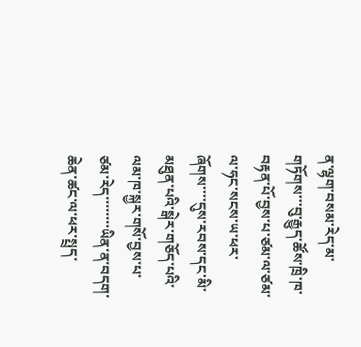ན་ལྷག་བསམ་རེད་མ་གཏོགས་་་བུ་རྒྱུད་ཚོས་ཁྲི་ཁ་བརྟན་པོ་བྱས་པ་ཙམ་ལ་ཙམ་ལ་ཧང་སངས་ཡ་ཕར་ཞོགས་་་་དུས་རབས་དང་མི་མཐུན་པའི་སྒེར་གཅོད་པའི་ལམ་ཁ་སྐྱར་གསོ་བྱས་པ་ཙམ་རེད་་་་་་་་ཡིན་ན་བདག་ཆེན་ཚང་ལ་ཕར་སྤྲད་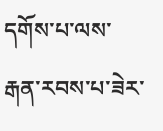དགོས་པ་ལས་རྒན་རབས་པ་ཟེར་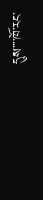དུས་་་་ཁོ་རང་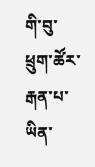གི་བུ་ཕྲུག་ཚོར་རྒན་པ་ཡིན་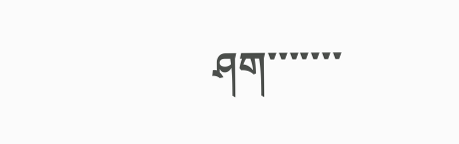ཤག་་་་་་་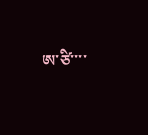ཨ་ཙི་་་་